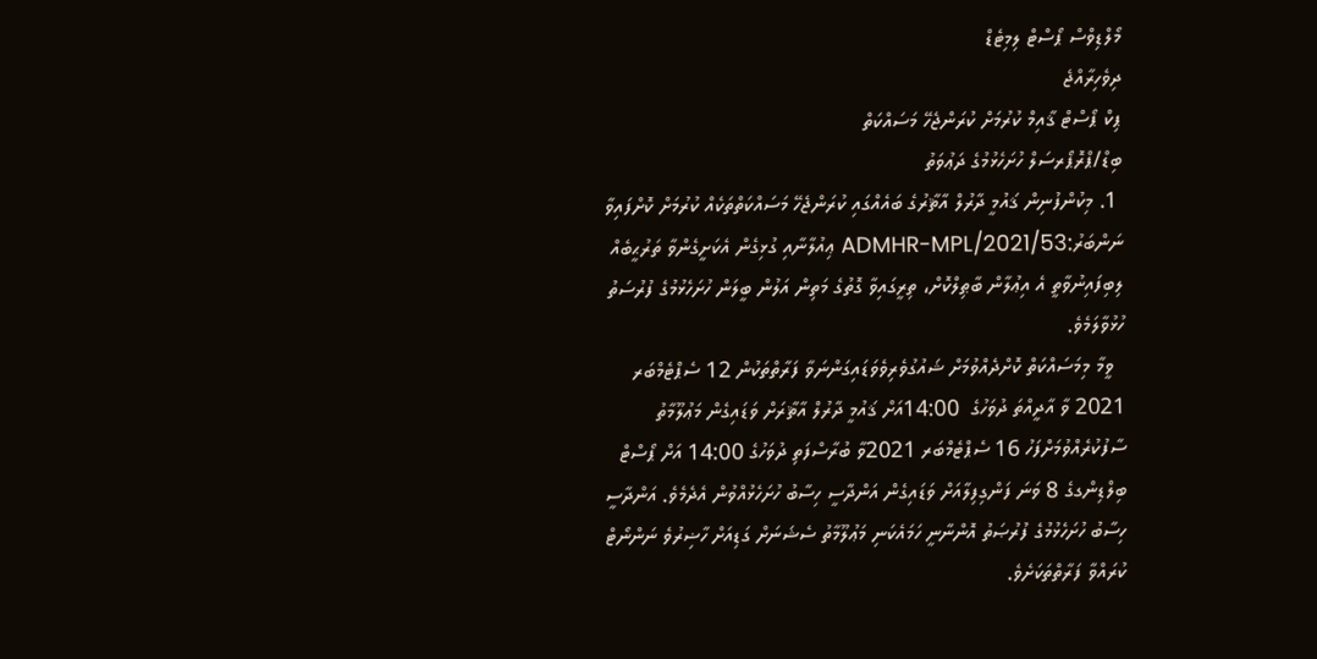މޯލްޑިވްސް ޕޯސްޓް ލިމިޓެޑް
ދިވެހިރާއްޖެ
ޕިކް ޕޯސްޓް ޤާއިމް ކުރުމަށް ކުރަންޖެހޭ މަސައްކަތް
ބިޑް/ޕްރޮޕޯރސަލް ހުށަހެޅުމުގެ ދަޢުވަތު
 1. މިކުންފުނިން ޤައުމީ ދާރުލް އާޘާރުގެ ބައެއްގައި ކުރަންޖެހޭ މަސައްކަތްތަކެއް ކުރުމަށް ކޮށްފައިވާ ނަންބަރު:ADMHR-MPL/2021/53 ޢިއުލާނާއި ގުޅިގެން އެކަށީގެންވާ ތަރުޙީބެއް ލިބިފައިނުވާތީ އެ އިޢުލާން ބާޠިލްކޮށް، ތިރީގައިވާ ގޮތުގެ މަތިން އަލުން ބީލަން ހުށަހެޅުމުގެ ފުރުސަތު ހުޅުވާލަމެވެ.
  ވީމާ މިމަސައްކަތް ކޮށްދެއްވުމަށް ޝައުގުވެރިވެވަޑައިގަންނަވާ ފަރާތްތަކުން 12 ސެޕްޓެމްބަރ 2021 ވާ އާދީއްތަ ދުވަހުގެ  14:00އަށް ޤައުމީ ދާރުލް އާޘާރަށް ވަޑައިގެން މަޢުލޫމާތު ސާފުކުރެއްވުމަށްފަހު 16 ސެޕްޓެމްބަރ 2021ވާ ބުރާސްފަތި ދުވަހުގެ 14:00 އަށް ޕޯސްޓް ބިލްޑިންގގެ 8 ވަނަ ފަންގިފިލާއަށް ވަޑައިގެން އަންދާސީ ހިސާބު ހުށަހެޅުއްވުން އެދެމެވެ. އަންދާސީ ހިސާބު ހުށަހެޅުމުގެ ފުރުޞަތު އޮންނާނީ ހަމައެކަނި މަޢުލޫމާތު ސެޝަނަށް ގަޑިއަށް ހާޟިރުވެ ނަންނޯޓް ކުރައްވާ ފަރާތްތަކަށެވެ.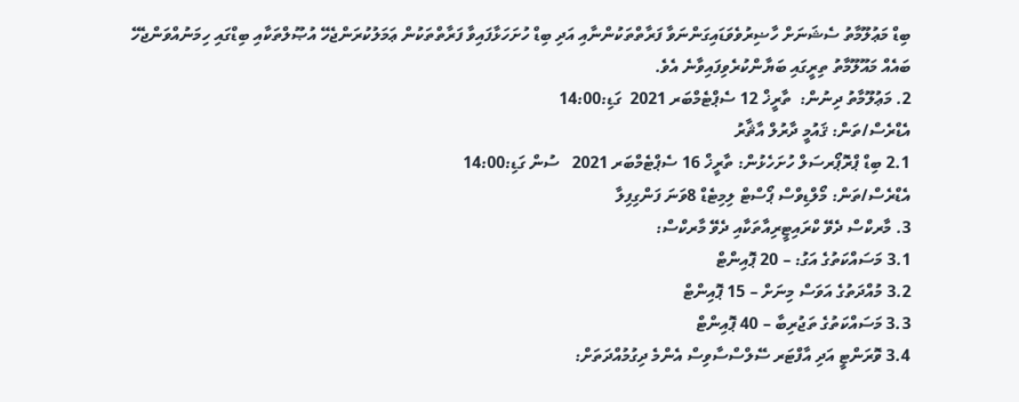ބިޑް މަޢުލޫމާތު ސެޝަނަށް ހާޟިރުވެވަޑައިގަންނަވާ ފަރާތްތަކުންނާއި އަދި ބިޑް ހުށަހަޅާފައިވާ ފަރާތްތަކުން ޢަމަލުކުރަންޖެހޭ އުޞޫލްތަކާއި ބިޑްގައި ހިމަނުއްވަންޖެހޭ ބައެއް މައޫލޫމާތު ތިރީގައި ބަޔާންކުރެވިފައިވާނެ އެވެ.
2. މަޢުލޫމާތު ދިނުން:  ތާރީޚް 12 ސެޕްޓެމްބަރ 2021  ގަޑި:14:00
އެޑްރެސް/ތަން: ޤައުމީ ދާރުލް އާޘާރު
2.1 ބިޑް ޕްރޮޕޯރސަލް ހުށަހެޅުން: ތާރީޚް 16 ސެޕްޓެމްބަރ 2021   ސުން ގަޑި:14:00
އެޑްރެސް/ތަން: މޯލްޑިވްސް ޕޯސްޓް ލިމިޓެޑް 8ވަނަ ފަންގިފިލާ
3. މާރކްސް ދެވޭ ކްރައިޓީރިއާތަކާއި ދެވޭ މާރކްސް:
3.1 މަސައްކަތުގެ އަގު: – 20 ޕޮއިންޓް
3.2 މުއްދަތުގެ އަވަސް މިނަށް – 15 ޕޮއިންޓް
3.3 މަސައްކަތުގެ ތަޖުރިބާ – 40 ޕޮއިންޓް
3.4 ވޮރަންޓީ އަދި އާފްޓަރ ސޭލްސްސާވިސް އެންމެ ދިގުމުއްދަތަށް: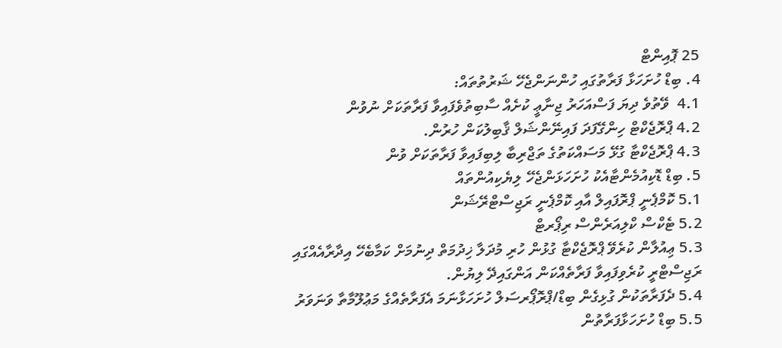25 ޕޮއިންޓް
4. ބިޑް ހުށަހަޅާ ފަރާތުގައި ހުންނަންޖެހޭ ޝަރުތުތައް:
4.1  ވޭތުވެ ދިޔަ ފަސްއަހަރު ޖިނާޢީ ކުށެއް ސާބިތުވެފައިވާ ފަރާތަކަށް ނުވުން
4.2 ޕްރޮޖެކްޓް ހިންގޭފަދަ ފައިނޭންޝަލް ޤާބިލުކަން ހުރުން.
4.3 ޕްރޮޖެކްޓާ ގުޅޭ މަސައްކަތުގެ ތަޖްރިބާ ލިބިފައިވާ ފަރާތަކަށް ވުން
5. ބިޑް ޑޮކިއުމެންޓާއެކު ހުށަހަޅަންޖެހޭ ލިޔެކިއުންތައް
5.1 ކޮމްޕެނީ ޕްރޮފައިލް އާއި ކޮމްޕެނީ ރަޖިސްޓްރޭޝަން
5.2 ޓެކްސް ކްލިއަރެންސް ރިޕޯރޓް
5.3 ޢިއުލާން ކުރެވޭ ޕްރޮޖެކްޓާ ގުޅުން ހުރި މުދަލާ ޚިދުމަތް ދިނުމަށް ކަމާބެހޭ އިދާރާއެއްގައި ރަޖިސްޓްރީ ކުރެވިފައިވާ ފަރާތެއްކަން އަންގައިދޭ ލިޔުން.
5.4 ދެފަރާތަކުން ގުޅިގެން ބިޑް/ޕްރޮޕޯރސަލް ހުށަހަޅާނަމަ އެފަރާތެއްގެ މަޢުލޫމާތާ ވަނަވަރު
5.5 ބިޑް ހުށަހަޅާފަރާތުން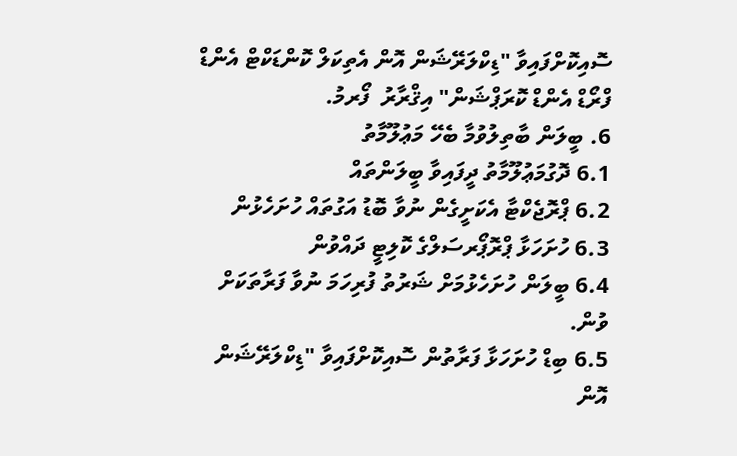ސޮއިކޮށްފައިވާ "ޑިކްލަރޭޝަން އޮން އެތިކަލް ކޮންޑަކްޓް އެންޑް ފްރޯޑް އެންޑް ކޮރަޕްޝަން" އިޤްރާރު  ފޯރމު.
6. ބީލަން ބާތިލުވުމާ ބެހޭ މަޢުލޫމާތު
6.1 ދޮގުމަޢުލޫމާތު ދީފައިވާ ބީލަންތައް
6.2 ޕްރޮޖެކްޓާ އެކަށީގެން ނުވާ ބޮޑު އަގުތައް ހުށަހެޅުން
6.3 ހުށަހަޅާ ޕްރޮޕޯރސަލްގެ ކޮލިޓީ ދައްވުން
6.4 ބީލަން ހުށަހެޅުމަށް ޝަރުތު ފުރިހަމަ ނުވާ ފަރާތަކަށް ވުން.
6.5 ބިޑް ހުށަހަޅާ ފަރާތުން ސޮއިކޮށްފައިވާ "ޑިކްލަރޭޝަން އޮން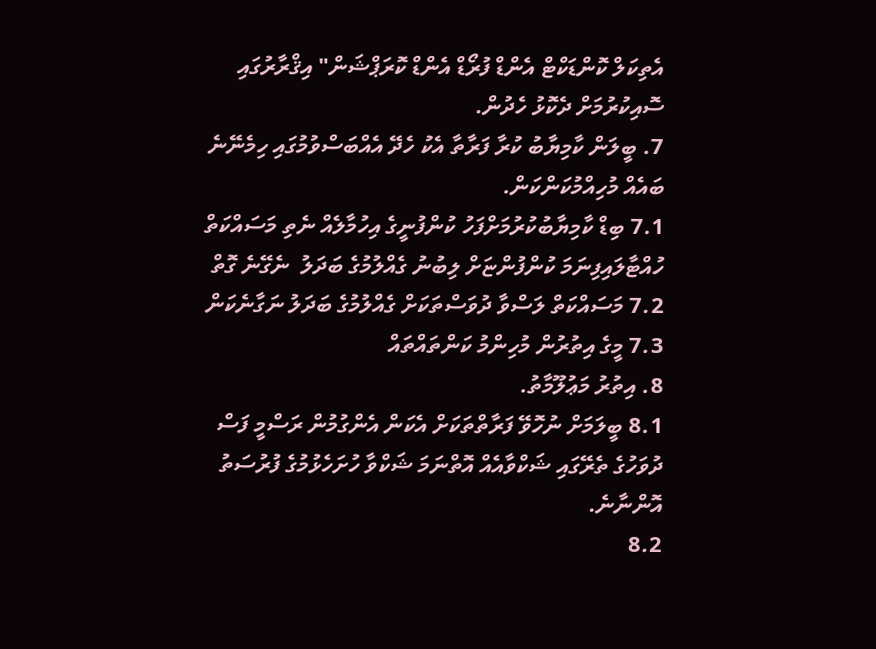އެތިކަލް ކޮންޑަކްޓް އެންޑް ފުރޯޑް އެންޑް ކޮރަޕްޝަން" އިޤްރާރުގައި ސޮއިކުރުމަށް ދެކޮޅު ހެދުން.
7. ބީލަން ކާމިޔާބު ކުރާ ފަރާތާ އެކު ހެދޭ އެއްބަސްވުމުގައި ހިމެނޭނެ ބައެއް މުހިއްމުކަންކަން.
7.1 ބިޑް ކާމިޔާބުކުރުމަށްފަހު ކުންފުނީގެ އިހުމާލެއް ނެތި މަސައްކަތް ހުއްޓާލައިފިނަމަ ކުންފުންޏަށް ލިބުނު ގެއްލުމުގެ ބަދަލު  ނެގޭނެ ގޮތް
7.2 މަސައްކަތް ލަސްވާ ދުވަސްތަކަށް ގެއްލުމުގެ ބަދަލު ނަގާނެކަން
7.3 މީގެ އިތުރުން މުހިންމު ކަންތައްތައް
8. އިތުރު މަޢުލޫމާތު.
8.1 ބީލަމަށް ނުހޮވޭ ފަރާތްތަކަށް އެކަން އެންގުމުން ރަސްމީ ފަސް ދުވަހުގެ ތެރޭގައި ޝަކްވާއެއް އޮތްނަމަ ޝަކްވާ ހުށަހެޅުމުގެ ފުރުސަތު އޮންނާނެ.
8.2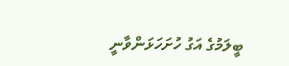ބީލަމުގެ އަގު ހުށަހަޅަންވާނީ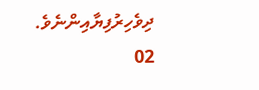ދިވެހިރުފިޔާއިންނެވެ.
02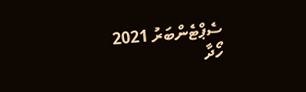ސެޕްޓެންބަރު 2021
ހޯދާ